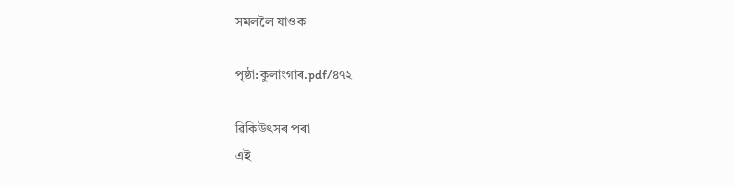সমললৈ যাওক

পৃষ্ঠা:কুলাংগাৰ.pdf/৪৭২

ৱিকিউৎসৰ পৰা
এই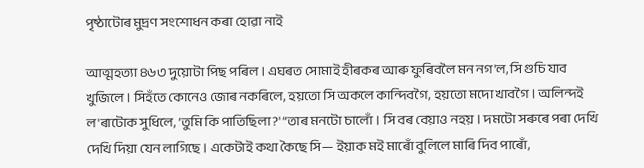পৃষ্ঠাটোৰ মুদ্ৰণ সংশোধন কৰা হোৱা নাই

আত্মহত্যা ৪৬৩ দুয়োটা পিছ পৰিল। এঘৰত সোমাই হীৰকৰ আৰু ফুৰিবলৈ মন নগ'ল, সি গুচি যাব খুজিলে। সিহঁতে কোনেও জোৰ নকৰিলে, হয়তো সি অকলে কান্দিবগৈ, হয়তো মদো খাবগৈ। অলিন্দই ল'ৰাটোক সুধিলে, ‘তুমি কি পাতিছিলা?' “তাৰ মনটো চালোঁ। সি বৰ বেয়াও নহয়। দমটো সৰুৰে পৰা দেখি দেখি দিয়া যেন লাগিছে। একেটাই কথা কৈছে সি— ইয়াক মই মাৰোঁ বুলিলে মাৰি দিব পাৰোঁ,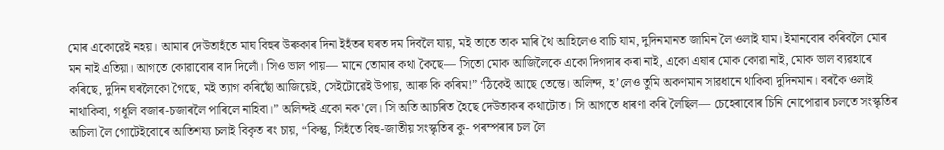মোৰ একোৱেই নহয়। আমাৰ দেউতাহঁতে মাঘ বিহুৰ উৰুকাৰ দিনা ইহঁতৰ ঘৰত দম দিবলৈ যায়, ম‍ই তাতে তাক মাৰি থৈ আহিলেও বাচি যাম, দুদিনমানত জামিন লৈ ওলাই যাম। ইমানবোৰ কৰিবলৈ মোৰ মন নাই এতিয়া। আগতে কোৱাবোৰ বাদ দিলোঁ। সিও ভাল পায়— মানে তোমাৰ কথা কৈছে— সিতো মোক আজিলৈকে একো দিগদাৰ কৰা নাই, একো এষাৰ মোক কোৱা নাই, মোক ভাল ব্যৱহাৰে কৰিছে, দুদিন ঘৰলৈকো গৈছে, ম‍ই ত্যাগ কৰিছোঁ আজিয়েই, সেইটোৱেই উপায়, আৰু কি কৰিম!” ‘ঠিকেই আছে তেন্তে। অলিন্দ, হ’লেও তুমি অকণমান সাৱধানে থাকিবা দুদিনমান। বৰকৈ ওলাই নাথাকিবা, গধূলি বজাৰ-চজাৰলৈ পাৰিলে নাহিবা।” অলিন্দই একো নক'লে। সি অতি আচৰিত হৈছে দেউতাকৰ কথাটোত। সি আগতে ধাৰণা কৰি লৈছিল— চেহেৰাবোৰ চিনি নোপোৱাৰ চলতে সংস্কৃতিৰ অচিলা লৈ গোটেইবোৰে আতিশয্য চলাই বিকৃত ৰং চায়, “কিন্তু, সিহঁতে বিহু-জাতীয় সংস্কৃতিৰ কু- পৰম্পৰাৰ চল লৈ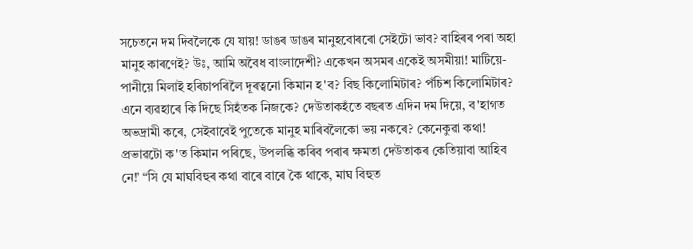সচেতনে দম দিবলৈকে যে যায়! ডাঙৰ ডাঙৰ মানুহবোৰৰো সেইটো ভাব? বাহিৰৰ পৰা অহা মানুহ কাৰণেই? উঃ, আমি অবৈধ বাংলাদেশী? একেখন অসমৰ একেই অসমীয়া! মাটিয়ে-পানীয়ে মিলাই হৰিচাপৰিলৈ দূৰত্বনো কিমান হ'ব? বিছ কিলোমিটাৰ? পঁচিশ কিলোমিটাৰ? এনে ব্যৱহাৰে কি দিছে সিহঁতক নিজকে? দেউতাকহঁতে বছৰত এদিন দম দিয়ে, ব'হাগত অভদ্ৰামী কৰে, সেইবাবেই পুতেকে মানুহ মাৰিবলৈকো ভয় নকৰে? কেনেকুৱা কথা! প্ৰভাৱটো ক'ত কিমান পৰিছে, উপলব্ধি কৰিব পৰাৰ ক্ষমতা দেউতাকৰ কেতিয়াবা আহিব নে!’ “সি যে মাঘবিহুৰ কথা বাৰে বাৰে কৈ থাকে, মাঘ বিহুত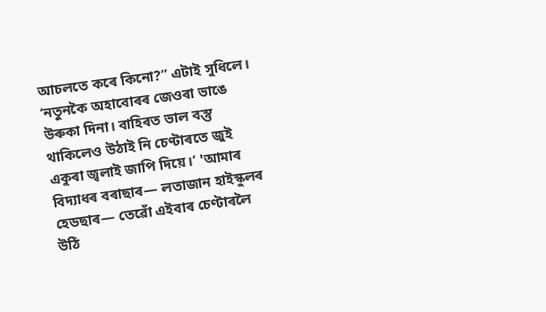আচলতে কৰে কিনো?” এটাই সুধিলে। ‘নতুনকৈ অহাবোৰৰ জেওৰা ভাঙে উৰুকা দিনা। বাহিৰত ভাল বস্তু থাকিলেও উঠাই নি চেণ্টাৰতে জুই একুৰা জ্বলাই জাপি দিয়ে।’ 'আমাৰ বিদ্যাধৰ বৰাছাৰ— লতাজান হাইস্কুলৰ হেডছাৰ— তেৱোঁ এইবাৰ চেণ্টাৰলৈ উঠি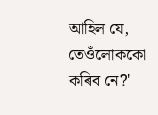আহিল যে, তেওঁলোককো কৰিব নে?'